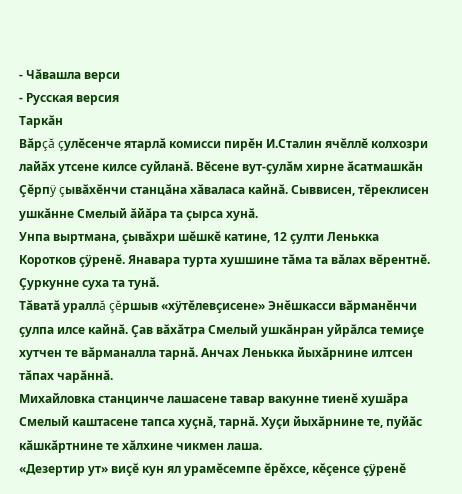- Чăвашла верси
- Русская версия
Таркăн
Вăрçă çулĕсенче ятарлă комисси пирĕн И.Сталин ячĕллĕ колхозри лайăх утсене килсе суйланă. Вĕсене вут-çулăм хирне ăсатмашкăн Çĕрпÿ çывăхĕнчи станцăна хăваласа кайнă. Сыввисен, тĕреклисен ушкăнне Смелый ăйăра та çырса хунă.
Унпа выртмана, çывăхри шĕшкĕ катине, 12 çулти Ленькка Коротков çÿренĕ. Янавара турта хушшине тăма та вăлах вĕрентнĕ. Çуркунне суха та тунă.
Тăватă ураллă çĕршыв «хÿтĕлевçисене» Энĕшкасси вăрманĕнчи çулпа илсе кайнă. Çав вăхăтра Смелый ушкăнран уйрăлса темиçе хутчен те вăрманалла тарнă. Анчах Ленькка йыхăрнине илтсен тăпах чарăннă.
Михайловка станцинче лашасене тавар вакунне тиенĕ хушăра Смелый каштасене тапса хуçнă, тарнă. Хуçи йыхăрнине те, пуйăс кăшкăртнине те хăлхине чикмен лаша.
«Дезертир ут» виçĕ кун ял урамĕсемпе ĕрĕхсе, кĕçенсе çÿренĕ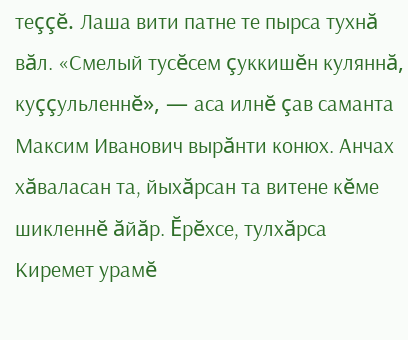теççĕ. Лаша вити патне те пырса тухнă вăл. «Смелый тусĕсем çуккишĕн куляннă, куççульленнĕ», — аса илнĕ çав саманта Максим Иванович вырăнти конюх. Анчах хăваласан та, йыхăрсан та витене кĕме шикленнĕ ăйăр. Ĕрĕхсе, тулхăрса Киремет урамĕ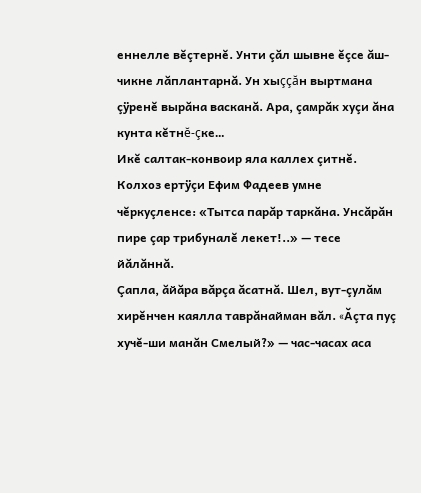еннелле вĕçтернĕ. Унти çăл шывне ĕçсе ăш-чикне лăплантарнă. Ун хыççăн выртмана çÿренĕ вырăна васканă. Ара, çамрăк хуçи ăна кунта кĕтнĕ-çке…
Икĕ салтак-конвоир яла каллех çитнĕ. Колхоз ертÿçи Ефим Фадеев умне чĕркуçленсе: «Тытса парăр таркăна. Унсăрăн пире çар трибуналĕ лекет!..» — тесе йăлăннă.
Çапла, ăйăра вăрçа ăсатнă. Шел, вут-çулăм хирĕнчен каялла таврăнайман вăл. «Ăçта пуç хучĕ-ши манăн Смелый?» — час-часах аса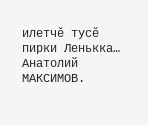илетчĕ тусĕ пирки Ленькка…
Анатолий МАКСИМОВ.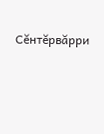Сĕнтĕрвăрри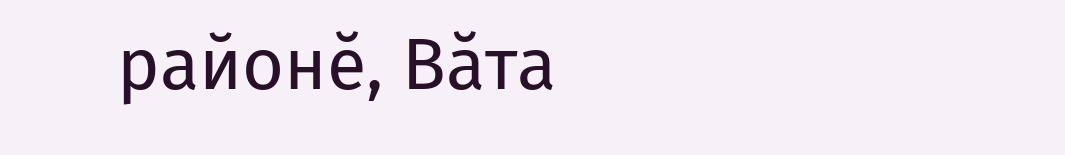районĕ, Вăта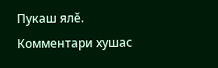Пукаш ялĕ.
Комментари хушас